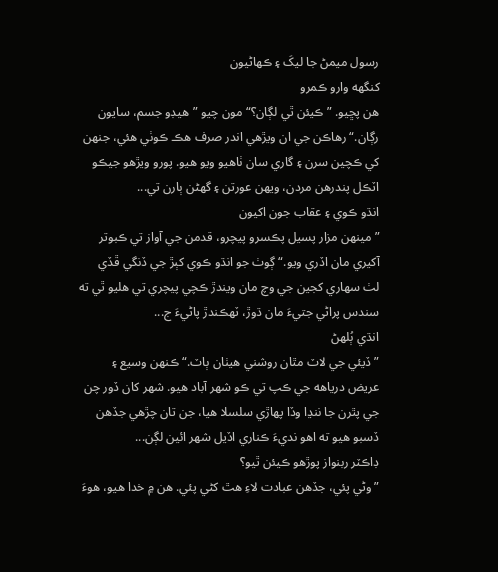رسول ميمڻ جا ليکَ ۽ ڪهاڻيون
کنگهه وارو ڪمرو
هن پڇيو. ”ڪيئن ٿي لڳان؟“ مون چيو ”هيڊو جسم، سايون رڳان.“ رهاڪن جي ان ويڙهي اندر صرف هڪ ڪوٺي هئي، جنهن کي ڪچين سرن ۽ گاري سان ٺاهيو ويو هيو. پورو ويڙهو جيڪو اٽڪل پندرهن مردن، ويهن عورتن ۽ گهڻن ٻارن تي...
انڌو ڪوي ۽ عقاب جون اکيون
”مينهن مزار پسيل پڪسرو پيچرو، قدمن جي آواز تي ڪبوتر آکيري مان اڏري ويو.“ ڳوٺ جو انڌو ڪوي کٻڙ جي ڏنگي ڦڏي لٺ سهاري کجين جي وچ مان ويندڙ ڪچي پيچري تي هليو ٿي ته سندس پراڻي جتيءَ مان ڌوڙ، ٽهڪندڙ پاڻيءَ ج...
انڌي ٻُلهڻ
”ڏيئي جي لاٽ مٿان روشني هيٺان ٻاٽ.“ ڪنهن وسيع ۽ عريض درياهه جي ڪپ تي ڪو شهر آباد هيو. شهر کان ڏور چن جي پٿرن جا ننڍا وڏا پهاڙي سلسلا هيا، جن تان چڙهي جڏهن ڏسبو هيو ته اهو نديءَ ڪناري اڏيل شهر ائين لڳن...
ڊاڪٽر ربنواز پوڙهو ڪيئن ٿيو؟
”وڻي پئي، جڏهن عبادت لاءِ هٿ کڻي پئي. هن ۾ خدا هيو، هوءَ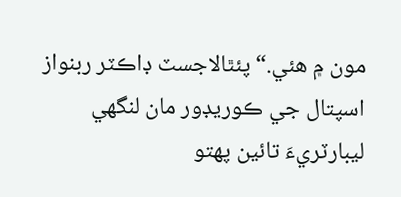مون ۾ هئي.“ پئٿالاجسٽ ڊاڪٽر ربنواز اسپتال جي ڪوريڊور مان لنگهي ليبارٽريءَ تائين پهتو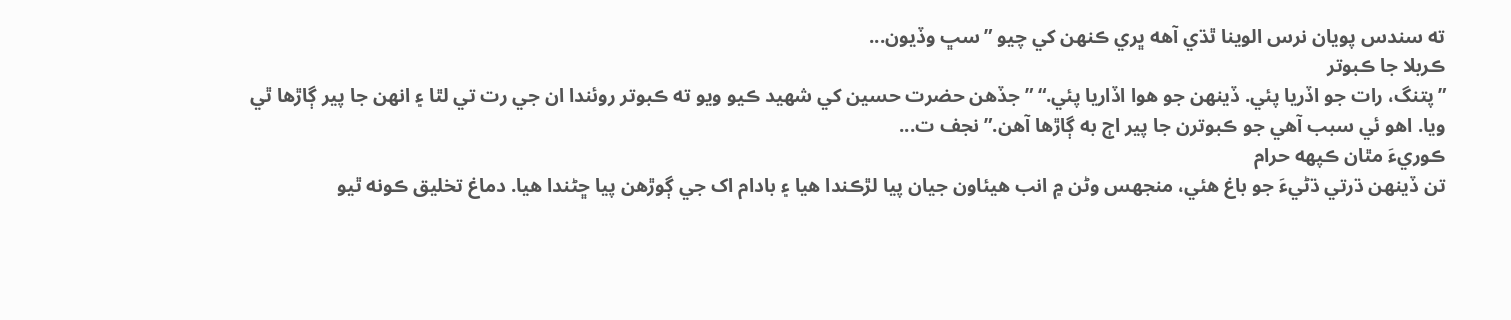ته سندس پويان نرس الوينا ٿڌي آهه ڀري ڪنهن کي چيو ”سڀ وڏيون...
ڪربلا جا ڪبوتر
”پتنگ، رات جو اڏريا پئي. ڏينهن جو هوا اڏاريا پئي.“ ”جڏهن حضرت حسين کي شهيد ڪيو ويو ته ڪبوتر روئندا ان جي رت تي لٿا ۽ انهن جا پير ڳاڙها ٿي ويا. اهو ئي سبب آهي جو ڪبوترن جا پير اڄ به ڳاڙها آهن.” نجف ت...
ڪوريءَ مٿان ڪپهه حرام
تن ڏينهن ڌرتي ڌڻيءَ جو باغ هئي، منجهس وڻن ۾ انب هيئاون جيان پيا لڙڪندا هيا ۽ بادام اک جي ڳوڙهن پيا ڇڻندا هيا. دماغ تخليق ڪونه ٿيو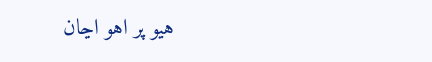هيو پر اهو اڃان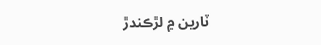ٽارين ۾ لڙڪندڙ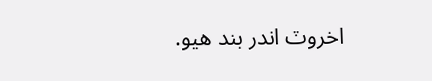اخروٽ اندر بند هيو.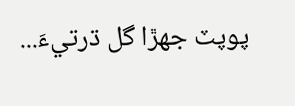پوپٽ جهڙا گل ڌرتيءَ...